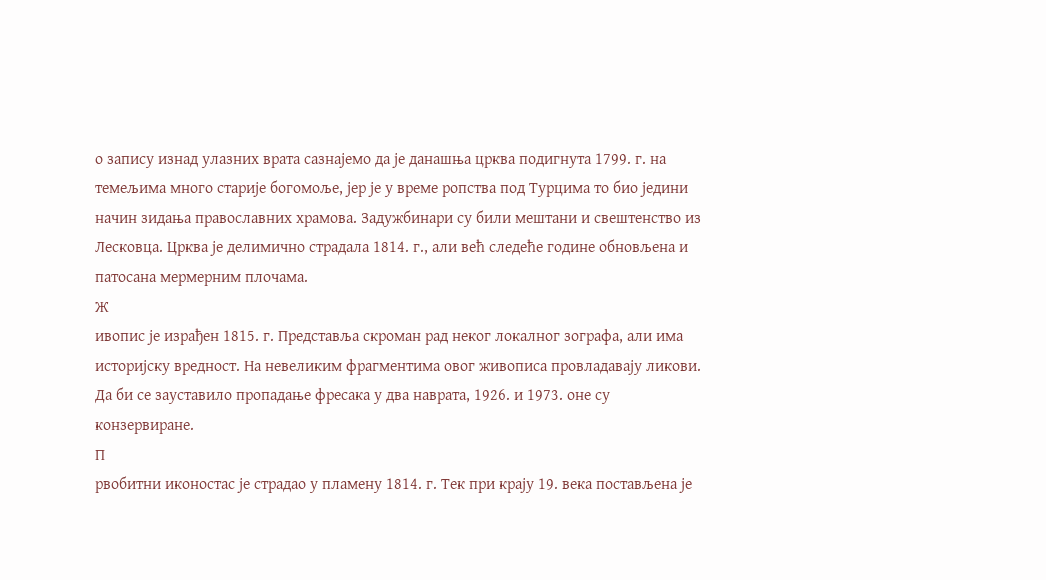о запису изнад улазних врата сазнајемо да је данашња црква подигнута 1799. г. на темељима много старије богомоље, јер је у време ропства под Турцима то био једини начин зидања православних храмова. Задужбинари су били мештани и свештенство из Лесковца. Црква је делимично страдала 1814. г., али већ следеће године обновљена и патосана мермерним плочама.
Ж
ивопис је израђен 1815. г. Представља скроман рад неког локалног зографа, али има историјску вредност. На невеликим фрагментима овог живописа провладавају ликови. Да би се зауставило пропадање фресака у два наврата, 1926. и 1973. оне су конзервиране.
П
рвобитни иконостас је страдао у пламену 1814. г. Тек при крају 19. века постављена је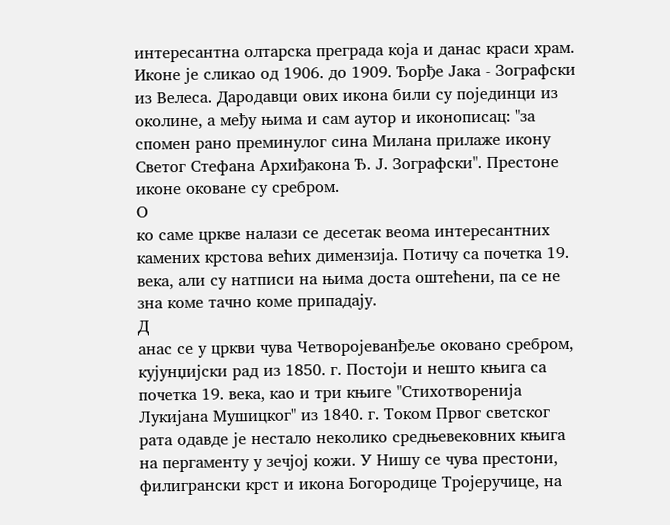интересантна олтарска преграда која и данас краси храм. Иконе је сликао од 1906. до 1909. Ђорђе Јака - Зографски из Велеса. Дародавци ових икона били су појединци из околине, а међу њима и сам аутор и иконописац: "за спомен рано преминулог сина Милана прилаже икону Светог Стефана Архиђакона Ђ. Ј. Зографски". Престоне иконе оковане су сребром.
О
ко саме цркве налази се десетак веома интересантних камених крстова већих димензија. Потичу са почетка 19. века, али су натписи на њима доста оштећени, па се не зна коме тачно коме припадају.
Д
анас се у цркви чува Четворојеванђеље оковано сребром, кујунџијски рад из 1850. г. Постоји и нешто књига са почетка 19. века, као и три књиге "Стихотворенија Лукијана Мушицког" из 1840. г. Током Првог светског рата одавде је нестало неколико средњевековних књига на пергаменту у зечјој кожи. У Нишу се чува престони, филигрански крст и икона Богородице Тројеручице, на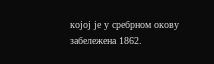којој је у сребрном окову забележена 1862.